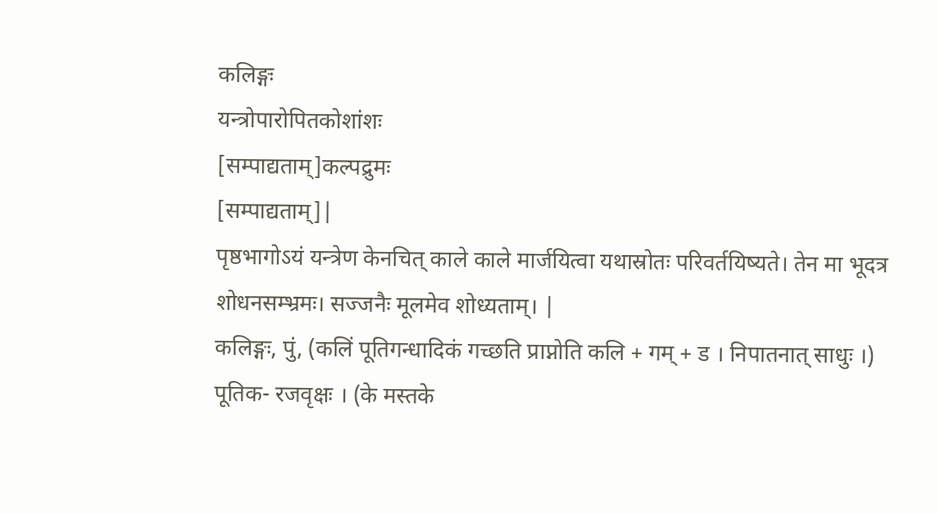कलिङ्गः
यन्त्रोपारोपितकोशांशः
[सम्पाद्यताम्]कल्पद्रुमः
[सम्पाद्यताम्]|
पृष्ठभागोऽयं यन्त्रेण केनचित् काले काले मार्जयित्वा यथास्रोतः परिवर्तयिष्यते। तेन मा भूदत्र शोधनसम्भ्रमः। सज्जनैः मूलमेव शोध्यताम्। |
कलिङ्गः, पुं, (कलिं पूतिगन्धादिकं गच्छति प्राप्नोति कलि + गम् + ड । निपातनात् साधुः ।) पूतिक- रजवृक्षः । (के मस्तके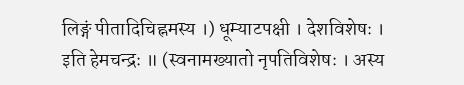लिङ्गं पीतादिचिह्नमस्य ।) धूम्याटपक्षी । देशविशेषः । इति हेमचन्द्रः ॥ (स्वनामख्यातो नृपतिविशेषः । अस्य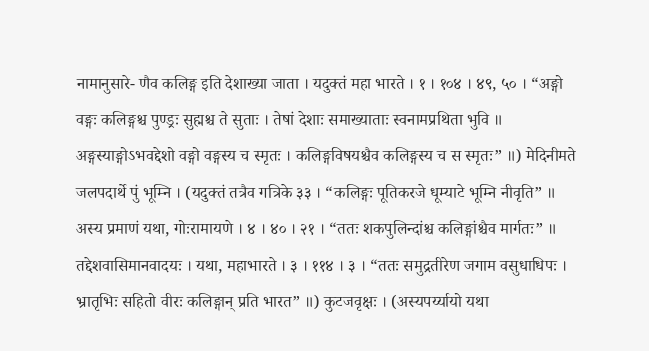नामानुसारे- णैव कलिङ्ग इति देशाख्या जाता । यदुक्तं महा भारते । १ । १०४ । ४९, ५० । “अङ्गो वङ्गः कलिङ्गश्च पुण्ड्रः सुह्मश्च ते सुताः । तेषां देशाः समाख्याताः स्वनामप्रथिता भुवि ॥ अङ्गस्याङ्गोऽभवद्देशो वङ्गो वङ्गस्य च स्मृतः । कलिङ्गविषयश्चैव कलिङ्गस्य च स स्मृतः” ॥) मेदिनीमते जलपदार्थे पुं भूम्नि । (यदुक्तं तत्रैव गत्रिके ३३ । “कलिङ्गः पूतिकरजे धूम्याटे भूम्नि नीवृति” ॥ अस्य प्रमाणं यथा, गोःरामायणे । ४ । ४० । २१ । “ततः शकपुलिन्दांश्च कलिङ्गांश्चैव मार्गतः” ॥ तद्देशवासिमानवादयः । यथा, महाभारते । ३ । ११४ । ३ । “ततः समुद्रतीरेण जगाम वसुधाधिपः । भ्रातृभिः सहितो वीरः कलिङ्गान् प्रति भारत” ॥) कुटजवृक्षः । (अस्यपर्य्यायो यथा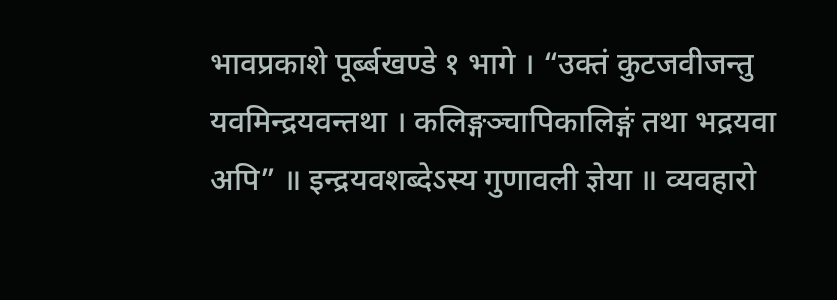भावप्रकाशे पूर्ब्बखण्डे १ भागे । “उक्तं कुटजवीजन्तु यवमिन्द्रयवन्तथा । कलिङ्गञ्चापिकालिङ्गं तथा भद्रयवा अपि” ॥ इन्द्रयवशब्देऽस्य गुणावली ज्ञेया ॥ व्यवहारो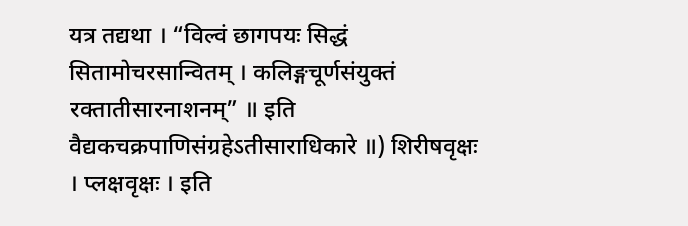यत्र तद्यथा । “विल्वं छागपयः सिद्धं सितामोचरसान्वितम् । कलिङ्गचूर्णसंयुक्तं रक्तातीसारनाशनम्” ॥ इति वैद्यकचक्रपाणिसंग्रहेऽतीसाराधिकारे ॥) शिरीषवृक्षः । प्लक्षवृक्षः । इति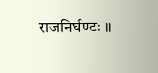राजनिर्घण्टः ॥